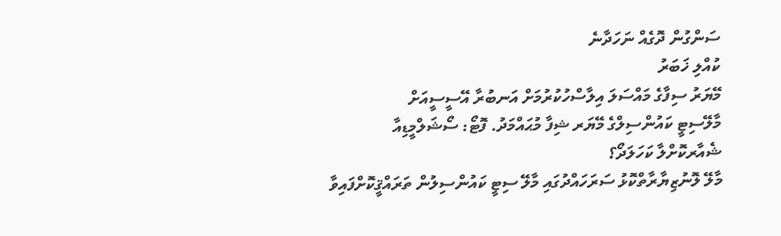ސަންގުން ދޮގެއް ނަހަދާނެ
ކުއްލި ޚަބަރު
މޭޔަރު ސިފާގެ މައްސަލަ އިލާސްހުކުރުމަށް އަނބުރާ އޭސީސީއަށް
މާލޭސިޓީ ކައުންސިލްގެ މޭޔަރ ޝިފާ މުޙައްމަދު. ފޮޓޯ: ސޯޝަލްމީޑިއާ
ޝެއާރކޮށްލާ ކަހަލަދޯ؟
މާލޭ ލޮނުޒިޔާރާތްކޮޅު ސަރަހައްދުގައި މާލޭ ސިޓީ ކައުންސިލުން ތަރައްޤީކޮށްފައިވާ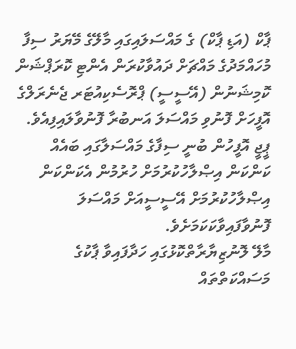ޕާކް (އަޑި ޕާކް) ގެ މައްސަލައިގައި މާލޭގެ މޭޔަރު ސިފާ މުހައްމަދުގެ މައްޗަށް ދައުވާކުރަން އެންޓި ކޮރަޕްޝަން ކޮމިޝަނުން (އޭސީސީ) ޕްރޮސެކިއުޓަރ ޖެނެރަލްގެ އޮފީހަށް ފޮނުވި މައްސަލަ އަނބުރާ ފޮނުވާލައިފިއެވެ.
ޕީޖީ އޮފީހުން ބުނީ ސިފާގެ މައްސަލާގައި ބައެއް ކަންކަން އިޞްލާހުކުރުމަށް ހުރުމުން އެކަންކަން އިޞްލާހުކުރުމަށް އޭސީސީއަށް މައްސަލަ ފޮނުވާފައިވާކަކަމަށެވެ.
މާލޭ ލޮނުޒިޔާރާތްކޮޅުގައި ހަދާފައިވާ ޕާކުގެ މަސައްކަތްތައް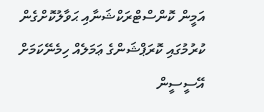އަމީން ކޮންސްޓްރަކްޝަނާއި ޙަވާލުކޮށްގެން ކުރުމުގައި ކޮރަޕްޝަންގެ ޢަމަލެއް ހިމެނޭކަމަށް އޭސީސީން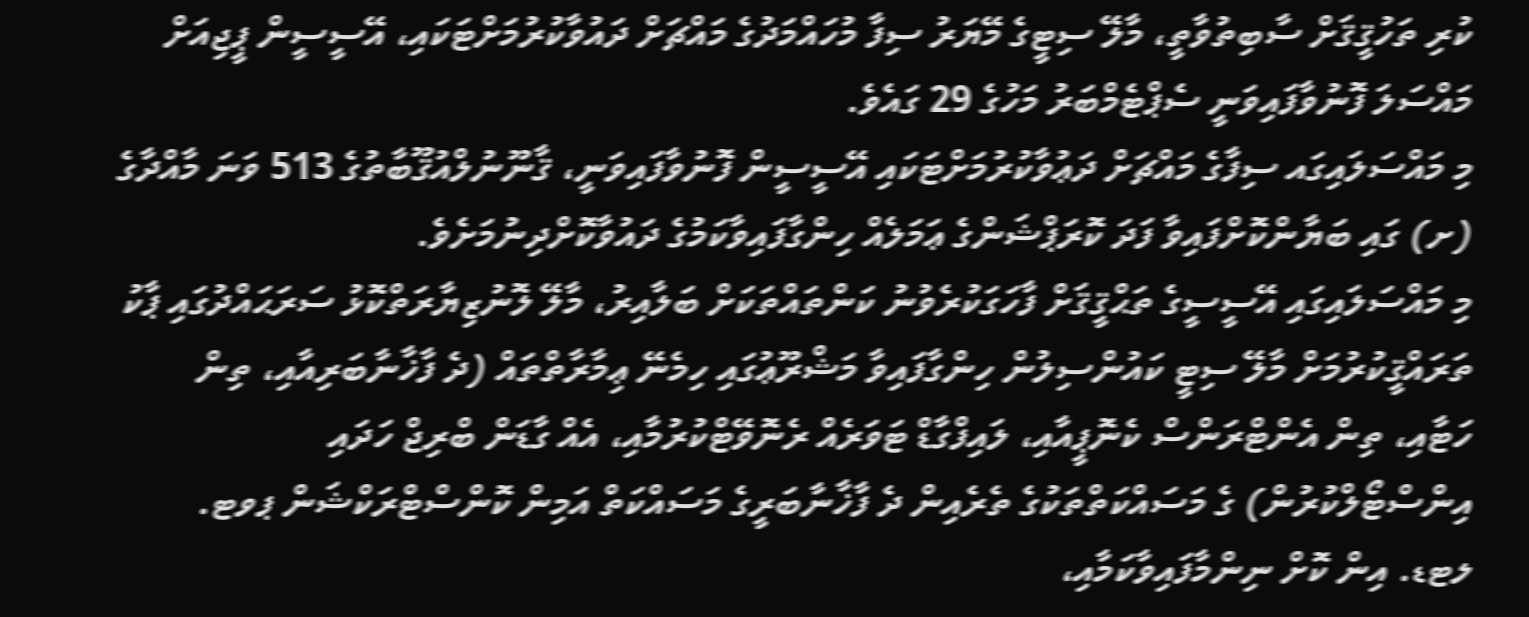ކުރި ތަހުޤީޤަށް ސާބިތުވާތީ، މާލޭ ސިޓީގެ މޭޔަރު ސިފާ މުހައްމަދުގެ މައްޗަށް ދައުވާކުރުމަށްޓަކައި، އޭސީސީން ޕީޖިއަށް މައްސަލަ ފޮނުވާފައިވަނީ ސެޕްޓެމްބަރު މަހުގެ 29 ގައެވެ.
މި މައްސަލައިގައ ސިފާގެ މައްޗަށް ދަޢުވާކުރުމަށްޓަކައި އޭސީސީން ފޮނުވާފައިވަނީ، ޤާނޫނުލްއުޤޫބާތުގެ 513 ވަނަ މާއްދާގެ (ށ) ގައި ބަޔާންކޮށްފައިވާ ފަދަ ކޮރަޕްޝަންގެ ޢަމަލެއް ހިންގާފައިވާކަމުގެ ދައުވާކޮށްދިނުމަށެވެ.
މި މައްސަލައިގައި އޭސީސީގެ ތަޙްޤީޤަށް ފާހަގަކުރެވުނު ކަންތައްތަކަށް ބަލާއިރު، މާލޭ ލޮނުޒިޔާރަތްކޮޅު ސަރަޙައްދުގައި ޕާކު ތަރައްޤީކުރުމަށް މާލޭ ސިޓީ ކައުންސިލުން ހިންގާފައިވާ މަޝްރޫޢުގައި ހިމެނޭ ޢިމާރާތްތައް (ދެ ފާޚާނާބަރިއާއި، ތިން ހަޓާއި، ތިން އެންޓްރަންސް ކެނޮޕީއާއި، ލައިފްގާޑް ޓަވަރެއް ރެނޮވޭޓްކުރުމާއި، އެއް ގާޑަން ބްރިޖް ހަދައި އިންސްޓޯލްކުރުން) ގެ މަސައްކަތްތަކުގެ ތެރެއިން ދެ ފާޚާނާބަރީގެ މަސައްކަތް އަމިން ކޮންސްޓްރަކްޝަން ޕވޓ. ލޓޑ. އިން ކޮށް ނިންމާފައިވާކަމާއި،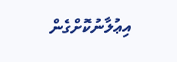އިޢުލާނުކޮށްގެން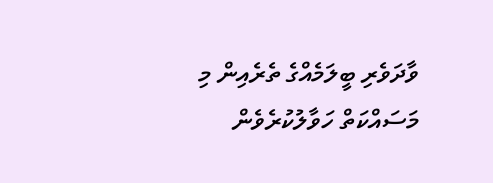ވާދަވެރި ބީލަމެއްގެ ތެރެއިން މި މަސައްކަތް ހަވާލުކުރެވެން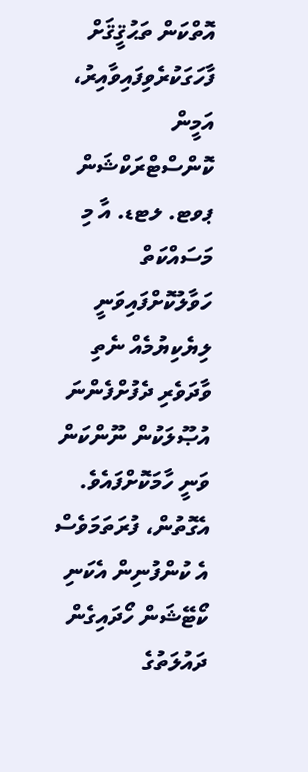އޮތްކަން ތަޙުޤީޤަށް ފާހަގަކުރެވިފައިވާއިރު، އަމީން ކޮންސްޓްރަކްޝަން ޕވޓ. ލޓޑ. އާ މި މަސައްކަތް ހަވާލުކޮށްފައިވަނީ ލިޔެކިޔުމެއް ނެތި ވާދަވެރި ދެފުށްފެންނަ އުޞޫލަކުން ނޫންކަން ވަނީ ހާމަކޮށްފައެވެ.
އެގޮތުން، ފުރަތަމަވެސް އެ ކުންފުނިން އެކަނި ކޯޓޭޝަން ހޯދައިގެން ދައުލަތުގެ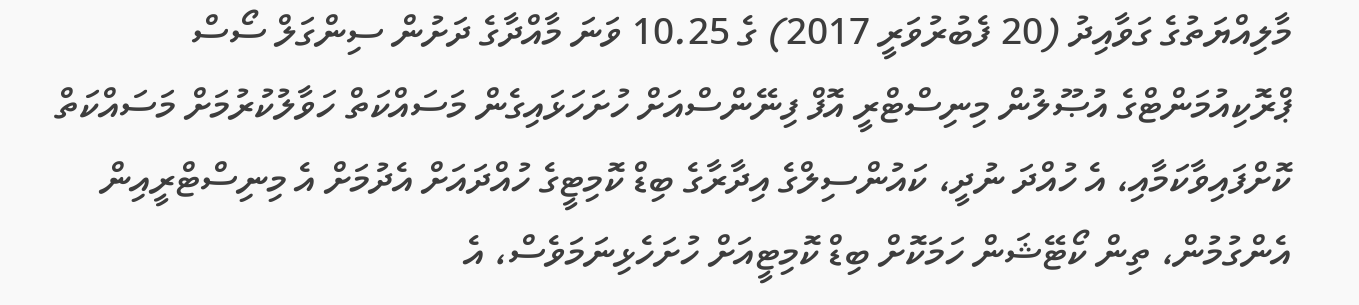މާލިއްޔަތުގެ ގަވާއިދު (20 ފެބުރުވަރީ 2017) ގެ 10.25 ވަނަ މާއްދާގެ ދަށުން ސިންގަލް ސޯސް ޕްރޮކިއުމަންޓްގެ އުޞޫލުން މިނިސްޓްރީ އޮފް ފިނޭންސްއަށް ހުށަހަޅައިގެން މަސައްކަތް ހަވާލުކުރުމަށް މަސައްކަތް ކޮށްފައިވާކަމާއި، އެ ހުއްދަ ނުދީ، ކައުންސިލްގެ އިދާރާގެ ބިޑް ކޮމިޓީގެ ހުއްދައަށް އެދުމަށް އެ މިނިސްޓްރީއިން އެންގުމުން، ތިން ކޯޓޭޝަން ހަމަކޮށް ބިޑް ކޮމިޓީއަށް ހުށަހެޅިނަމަވެސް، އެ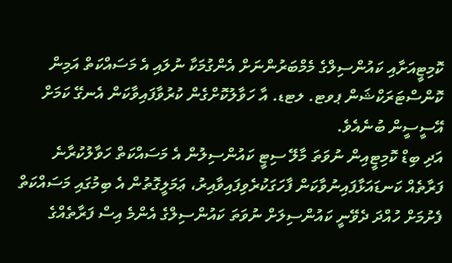ކޮމިޓީއަށާއި ކައުންސިލްގެ މެމްބަރުންނަށް އެންގުމަކާ ނުލައި އެ މަސައްކަތް އަމިން ކޮންސްޓަރަކްޝަން ޕވޓ. ލޓޑ. އާ ހަވާލުކޮށްގެން ކުރުވާފައިވާކަން އެނގޭ ކަމަށް އޭސީސީން ބުނެއެވެ.
އަދި ބިޑް ކޮމިޓީއިން ނުވަތަ މާލޭ ސިޓީ ކައުންސިލުން އެ މަސައްކަތް ހަވާލުކުރާނެ ފަރާތެއް ކަނޑައަޅާފައިނުވާކަން ފާހަގަކުރެވިފައިވާއިރު، ޢަމަލީގޮތުން އެ ބިމުގައި މަސައްކަތް ފެށުމަށް ހުއްދަ ދެވޭނީ ކައުންސިލަށް ނުވަތަ ކައުންސިލްގެ އެންމެ އިސް ފަރާތެއްގެ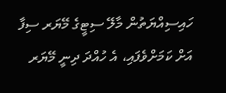ހައިސިއްޔަތުން މާލޭ ސިޓީގެ މޭޔަރ ސިފާ އަށް ކަމަށްވެފައި، އެ ހުއްދަ ދިނީ މޭޔަރ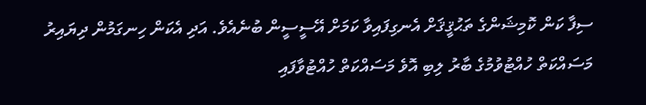ސިފާ ކަން ކޮމިޝަންގެ ތަޙުޤީޤަށް އެނގިފައިވާ ކަމަށް އޭސީސީން ބުނެއެވެ. އަދި އެކަން ހިނގަމުން ދިޔައިރު މަސައްކަތް ހުއްޓުވުމުގެ ބާރު ލިބި އޮވެ މަސައްކަތް ހުއްޓުވާފައި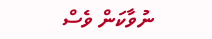ނުވާކަން ވެސް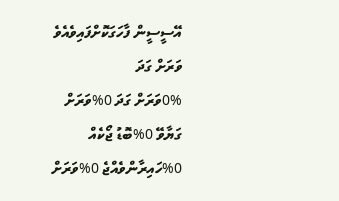އޭސީސީން ފާހަގަކޮށްފައިވެއެވެ
ވަރަށް ގަދަ
0%ވަރަށް ގަދަ 0%ވަރަށް ގަޔާވޭ 0%ބޮޑު ޖޯކެއް 0%ހައިރާންވެއްޖެ 0%ވަރަށް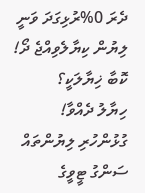ދެރަ 0%ރުޅިގަދަ ވަނީ
ލިޔުން ކިޔާލެވިއްޖެ ދޯ! ކޮބާ ޚިޔާލަކީ؟
ހިޔާލު ދެއްވާ!
ގުޅުންހުރި ލިޔުންތައް
ސަންގު ޓީވީގެ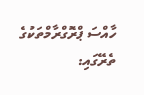ހާއްސަ ޕްރޮގްރާމްތަކުގެ ތެރޭގައި: